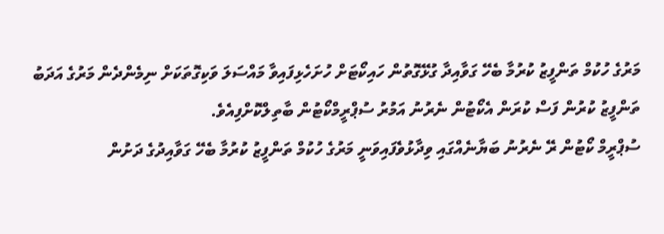މަރުގެ ހުކުމް ތަންފީޒު ކުރުމާ ބެހޭ ގަވާއިދާ ގުޅޭގޮތުން ހައިކޯޓަށް ހުށަހެޅިފައިވާ މައްސަލަ ވަކިގޮތަކަށް ނިމެންދެން މަރުގެ އަދަބު ތަންފީޒު ކުރުން ފަސް ކުރަން އެކޯޓުން ނެރުނު އަމުރު ސުޕްރީމްކޯޓުން ބާތިލްކޮށްފިއެވެ.
ސުޕްރީމް ކޯޓުން ރޭ ނެރުނު ބަޔާނެއްގައި ވިދާޅުވެފައިވަނީ މަރުގެ ހުކުމް ތަންފީޒު ކުރުމާ ބެހޭ ގަވާއިދުގެ ދަށުން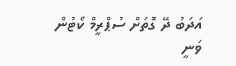އަދަބު ދޭ ގޮތަށް ސުޕްރީމް ކޯޓުން ވަނީ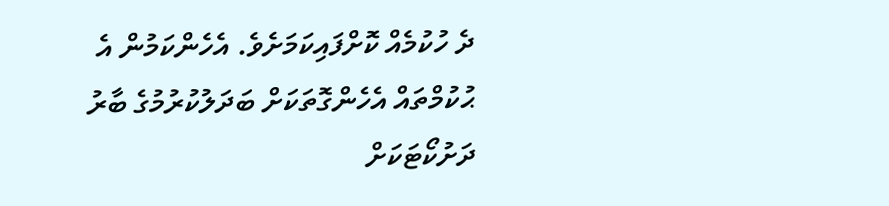ދެ ހުކުމެއް ކޮށްފައިކަމަށެވެ. އެހެންކަމުން އެ ޙުކުމްތައް އެހެންގޮތަކަށް ބަދަލުކުރުމުގެ ބާރު ދަށުކޯޓަކަށް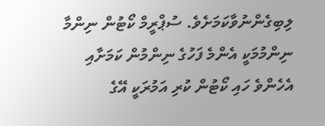ލިބިގެންނުވާކަމަށެވެ. ސުޕްރީމް ކޯޓުން ނިންމާ ނިންމުމަކީ އެންމެ ފަހުގެ ނިންމުން ކަމަށާއި އެހެންވެ ހައި ކޯޓުން ކުރި އަމުރަކީ އޭގެ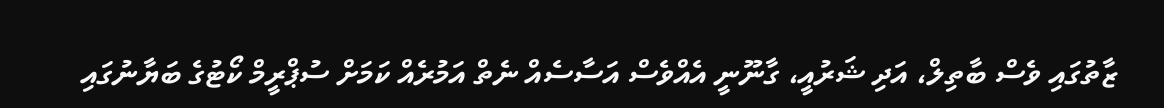ޒާތުގައި ވެސް ބާތިލް، އަދި ޝަރުއީ، ގާނޫނީ އެއްވެސް އަސާސެއް ނެތް އަމުރެއް ކަމަށް ސުޕްރީމް ކޯޓުގެ ބަޔާނުގައި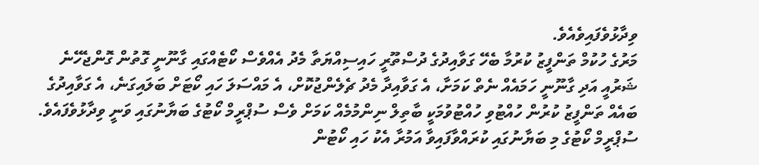ވިދާޅުވެފައިވެއެވެ.
މަރުގެ ހުކުމް ތަންފީޒު ކުރުމާ ބެހޭ ގަވާއިދުގެ ދުސްތޫރީ ހައިސިއްޔަތާ މެދު އެއްވެސް ކޯޓެއްގައި ގާނޫނީ ގޮތުން ގޮންޖެހޭނެ ޝަރުއީ އަދި ގާނޫނީ ހަމައެއް ނެތް ކަމަށާ، އެ ގަވާއިދާ މެދު ޗެލެންޖުކޮށް، އެ މައްސަލަ ހައި ކޯޓަށް ބަލައިގަނެ، އެ ގަވާއިދުގެ ބައެއް ތަންފީޒު ކުރުން ހުއްޓުވި ހުއްޓުވުމަކީ ބާތިލް ނިންމުމެއް ކަމަށް ވެސް ސުޕްރީމް ކޯޓުގެ ބަޔާނުގައި ވަނީ ވިދާޅުވެފައެވެ.
ސުޕްރީމް ކޯޓުގެ މި ބަޔާނުގައި ކުރައްވާފައިވާ އަމުރާ އެކު ހައި ކޯޓުން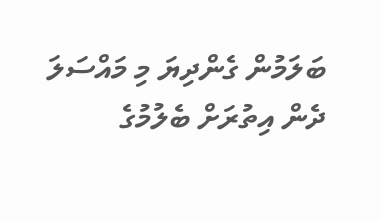ބަލަމުން ގެންދިޔަ މި މައްސަލަ ދެން އިތުރަށް ބެލުމުގެ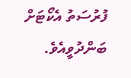ފުރުސަތު އެކޯޓަށް ބަންދުވީއެވެ.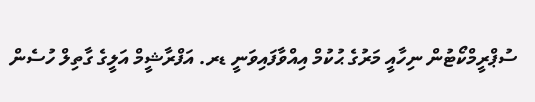ސުޕްރީމްކޯޓުން ނިހާއީ މަރުގެ ޙުކުމް އިއްވާފައިވަނީ ޑރ. އަފްރާޝީމް އަލީގެ ގާތިލް ހުސެން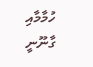ހުމާމާއި ގާނޫނީ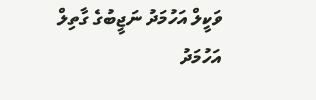ވަކީލް އަހުމަދު ނަޖީބުގެ ގާތިލް އަހުމަދު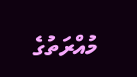މުއްރަތުގެ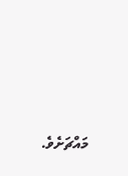މައްޗަށެވެ.